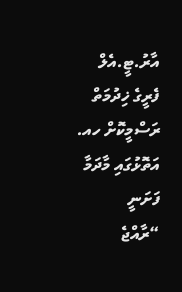އާރު.ޓީ.އެލް ފެރީގެ ޚިދުމަތް ރަސްމީކޮށް ހއ. އަތޮޅުގައި މާދަމާ ފަށަނީ
“ރާއްޖެ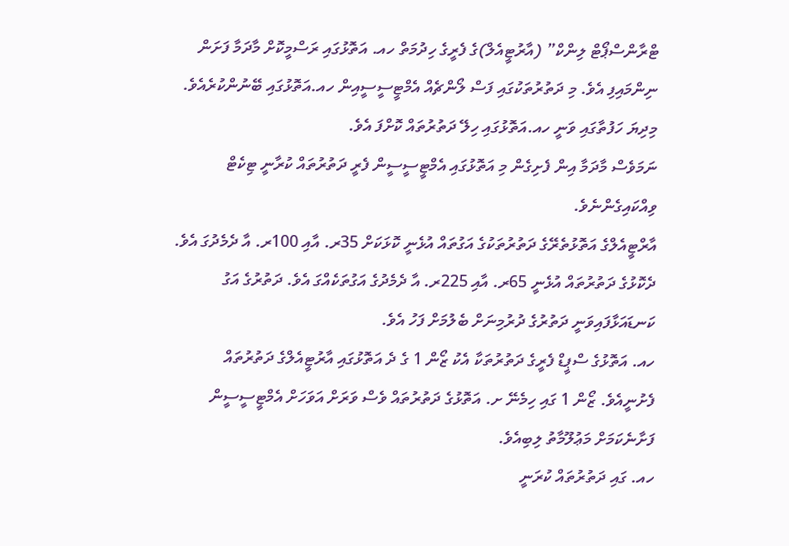ޓްރާންސްޕޯޓް ލިންކް” (އާރުޓީއެލް)ގެ ފެރީގެ ހިދުމަތް ހއ. އަތޮޅުގައި ރަސްމީކޮށް މާދަމާ ފަށަން ނިންމައިފި އެވެ. މި ދަތުރުތަކުގައި ފަސް ލޯންޗެއް އެމްޓީސީސީއިން ހއ.އަތޮޅުގައި ބޭނުންކުރެއެވެ. މިދިޔަ ހަފުތާގައި ވަނީ ހއ.އަތޮޅުގައި ހިލޭ ދަތުރުތައް ކޮށްފަ އެވެ.
ނަމަވެސް މާދަމާ އިން ފެށިގެން މި އަތޮޅުގައި އެމްޓީސީސީން ފެރީ ދަތުރުތައް ކުރާނީ ޓިކެޓް ވިއްކައިގެންނެވެ.
އާރްޓީއެލްގެ އަތޮޅުތެރޭގެ ދަތުރުތަކުގެ އަގުތައް އުޅެނީ ކޮޅަކަށް 35ރ. އާއި 100ރ. އާ ދެމެދުގަ އެވެ. ދެކޮޅުގެ ދަތުރުތައް އުޅެނީ 65ރ. އާއި 225ރ. އާ ދެމެދުގެ އަގުތަކެއްގަ އެވެ. ދަތުރުގެ އަގު ކަނޑައަޅާފައިވަނީ ދަތުރުގެ ދުރުމިނަށް ބެލުމަށް ފަހު އެވެ.
ހއ. އަތޮޅުގެ ސްޕީޑް ފެރީގެ ދަތުރުތަކާ އެކު ޒޯން 1 ގެ ދެ އަތޮޅުގައި އާރުޓީއެލްގެ ދަތުރުތައް ފެށުނީއެވެ. ޒޯން 1 ގައި ހިމެނޭ ށ. އަތޮޅުގެ ދަތުރުތައް ވެސް ވަރަށް އަވަހަށް އެމްޓީސީސީން ފަށާނެކަމަށް މަޢުލޫމާތު ލިބިއެވެ.
ހއ. ގައި ދަތުރުތައް ކުރަނީ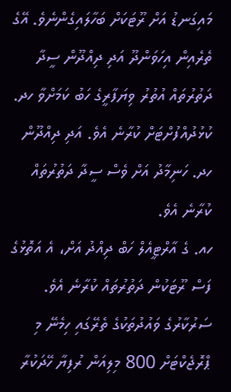މައިގަނޑު އަށް ރޫޓަކަށް ބަހާލައިގެންނެވެ. އޭގެ ތެރެއިން އިހަވަންދޫ އަދި ދިއްދޫން ސީދާ ދަތުރުތައް އުތުރު ވިޔަފާރީގެ ހަބު ކަމަށްވާ ހދ. ކުޅުދުއްފުށްޓަށް ކުރާނެ އެވެ. އަދި ދިއްދޫން ހދ. ހަނިމާދު އަށް ވެސް ސީދާ ދަތުރުތައް ކުރާނެ އެވެ.
ހއ. ގެ އާރްޓީއެލް ހަބް ދިއްދު އަށް، އެ އަތޮޅުގެ ފަސް ރޫޓަކުން ދަތުރުތައް ކުރާނެ އެވެ.
ސަރުކާރުގެ ވައުދުތަކުގެ ތެރޭގައި ހިމެނޭ މި ޕްރޮޖެކްޓަށް 800 މިލިއަން ރުފިޔާ ހޭދަކުރާ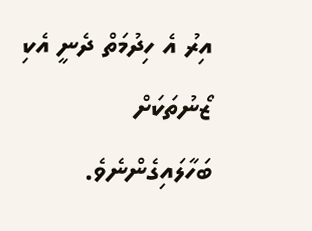އިރު އެ ހިދުމަތް ދެނީ އެކި ޒޯނުތަކަށް ބަހާލައިގެންނެވެ.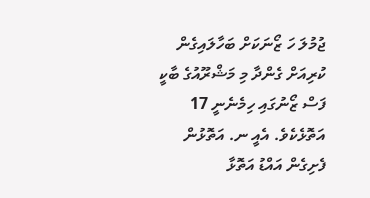ޖުމުލަ ހަ ޒޯނަކަށް ބަހާލައިގެން ކުރިއަށް ގެންދާ މި މަޝްރޫއުގެ ބާކީ ފަސް ޒޯނުގައި ހިމެނެނީ 17 އަތޮޅެކެވެ. އެއީ ނ. އަތޮޅުން ފެށިގެން އައްޑު އަތޮޅާ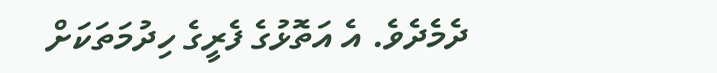ދެމެދެވެ. އެ އަތޮޅުގެ ފެރީގެ ހިދުމަތަކަށް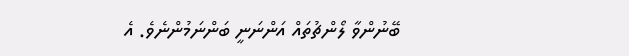ބޭނުންވާ ލޯންޗުތައް އަންނަނީ ބަންނަމުންނެވެ. އެ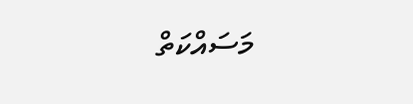މަސައްކަތް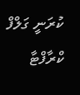ކުރަނީ ގަލްފް ކްރާފްޓާ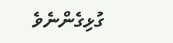ގުޅިގެންނެވެ